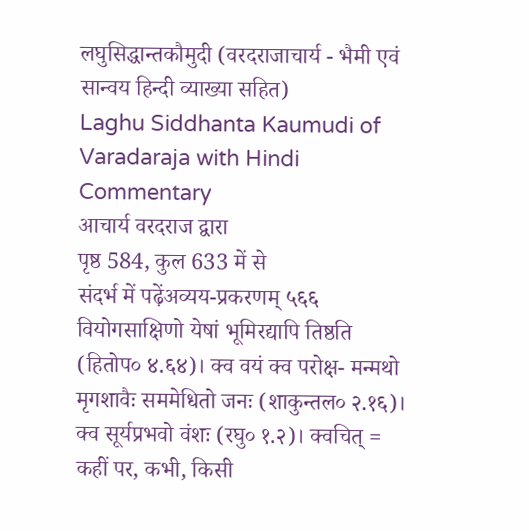लघुसिद्धान्तकौमुदी (वरदराजाचार्य - भैमी एवं सान्वय हिन्दी व्याख्या सहित)
Laghu Siddhanta Kaumudi of Varadaraja with Hindi Commentary
आचार्य वरदराज द्वारा
पृष्ठ 584, कुल 633 में से
संदर्भ में पढ़ेंअव्यय-प्रकरणम् ५६६
वियोगसाक्षिणो येषां भूमिरद्यापि तिष्ठति (हितोप० ४.६४)। क्व वयं क्व परोक्ष- मन्मथो मृगशावैः सममेधितो जनः (शाकुन्तल० २.१६)। क्व सूर्यप्रभवो वंशः (रघु० १.२)। क्वचित् = कहीं पर, कभी, किसी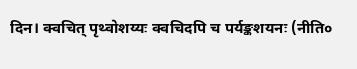दिन। क्वचित् पृथ्वोशय्यः क्वचिदपि च पर्यङ्कशयनः (नीति०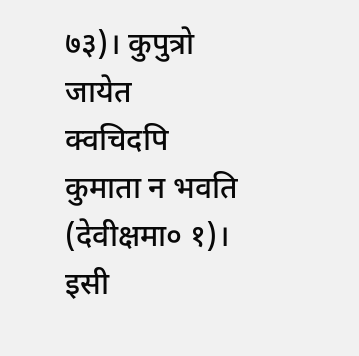७३)। कुपुत्रो जायेत क्वचिदपि कुमाता न भवति (देवीक्षमा० १)। इसी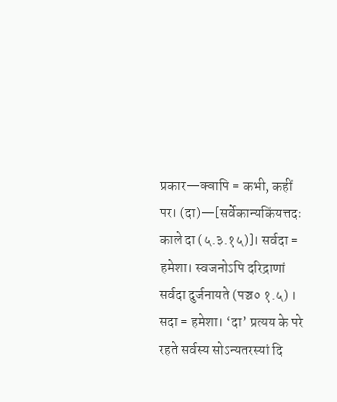प्रकार—क्वापि = कभी, कहीं पर। (दा)—[सर्वेकान्यकिंयत्तदः काले दा (५.३.१५)]। सर्वदा = हमेशा। स्वजनोऽपि दरिद्राणां सर्वदा दुर्जनायते (पञ्च० १.५) । सदा = हमेशा। ‘दा’ प्रत्यय के परे रहते सर्वस्य सोऽन्यतरस्यां दि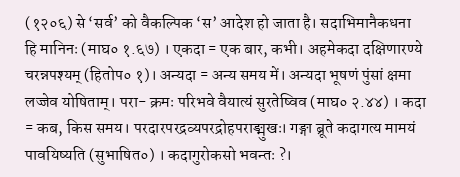(१२०६) से ‘सर्व’ को वैकल्पिक ‘स’ आदेश हो जाता है। सदाभिमानैकधना हि मानिनः (माघ० १.६७) । एकदा = एक बार, कभी। अहमेकदा दक्षिणारण्ये चरन्नपश्यम् (हितोप० १)। अन्यदा = अन्य समय में। अन्यदा भूषणं पुंसां क्षमा लज्जेव योषिताम्। परा- क्रमः परिभवे वैयात्यं सुरतेष्विव (माघ० २.४४) । कदा = कब, किस समय। परदारपरद्रव्यपरद्रोहपराङ्मुखः। गङ्गा ब्रूते कदागत्य मामयं पावयिष्यति (सुभाषित०) । कदागुरोकसो भवन्तः ?।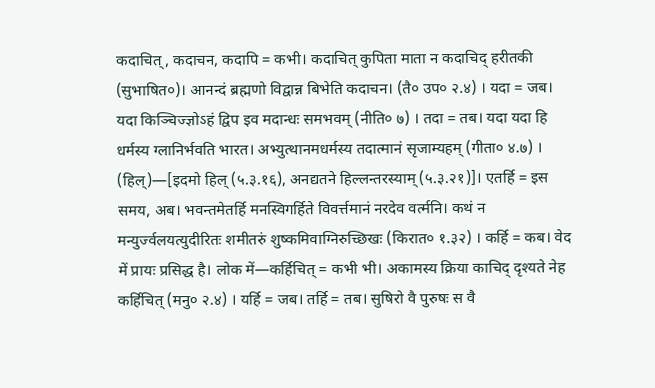कदाचित्, कदाचन, कदापि = कभी। कदाचित् कुपिता माता न कदाचिद् हरीतकी (सुभाषित०)। आनन्दं ब्रह्मणो विद्वान्न बिभेति कदाचन। (तै० उप० २.४) । यदा = जब। यदा किञ्चिज्ज्ञोऽहं द्विप इव मदान्धः समभवम् (नीति० ७) । तदा = तब। यदा यदा हि धर्मस्य ग्लानिर्भवति भारत। अभ्युत्थानमधर्मस्य तदात्मानं सृजाम्यहम् (गीता० ४.७) । (हिल्)—[इदमो हिल् (५.३.१६), अनद्यतने हिल्लन्तरस्याम् (५.३.२१)]। एतर्हि = इस समय, अब। भवन्तमेतर्हि मनस्विगर्हिते विवर्त्तमानं नरदेव वर्त्मनि। कथं न मन्युर्ज्वलयत्युदीरितः शमीतरुं शुष्कमिवाग्निरुच्छिखः (किरात० १.३२) । कर्हि = कब। वेद में प्रायः प्रसिद्ध है। लोक में—कर्हिचित् = कभी भी। अकामस्य क्रिया काचिद् दृश्यते नेह कर्हिचित् (मनु० २.४) । यर्हि = जब। तर्हि = तब। सुषिरो वै पुरुषः स वै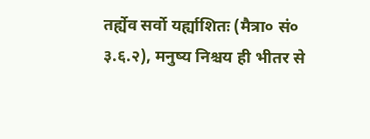तर्ह्येव सर्वो यर्ह्याशितः (मैत्रा० सं० ३.६.२), मनुष्य निश्चय ही भीतर से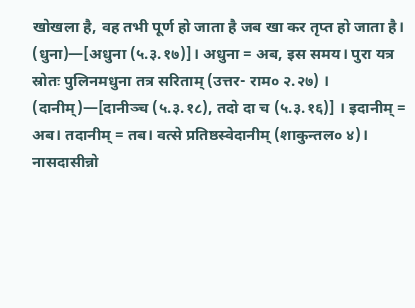खोखला है, वह तभी पूर्ण हो जाता है जब खा कर तृप्त हो जाता है। (धुना)—[अधुना (५.३.१७)]। अधुना = अब, इस समय। पुरा यत्र स्रोतः पुलिनमधुना तत्र सरिताम् (उत्तर- राम० २.२७) । (दानीम्)—[दानीञ्च (५.३.१८), तदो दा च (५.३.१६)] । इदानीम् = अब। तदानीम् = तब। वत्से प्रतिष्ठस्वेदानीम् (शाकुन्तल० ४)। नासदासीन्नो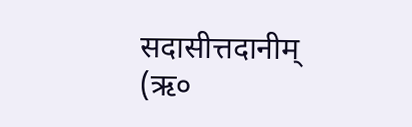सदासीत्तदानीम् (ऋ०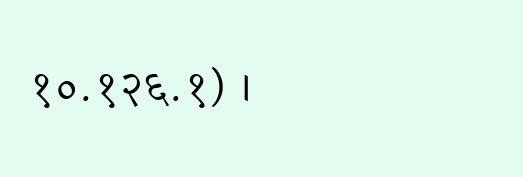१०.१२६.१) ।